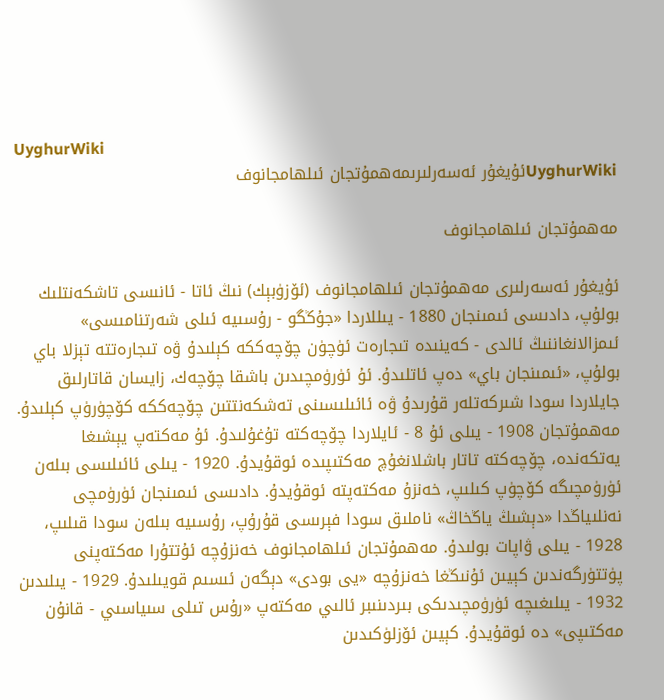UyghurWiki
UyghurWikiئۇيغۇر ئەسەرلىرىمەھمۇتجان ئىلھامجانوف

مەھمۇتجان ئىلھامجانوف

ئۇيغۇر ئەسەرلىرى مەھمۇتجان ئىلھامجانوف (ئۆزۈبېك) نىڭ ئاتا - ئانىسى تاشكەنتلىك بولۇپ، دادىسى ئىمىنجان 1880 - يىللاردا «جۇڭگو - رۇسىيە ئىلى شەرتنامىسى» ئىمزالانغاننىڭ ئالدى - كەينىدە تىجارەت ئۈچۈن چۆچەككە كېلىدۇ ۋە تىجارەتتە تېزلا باي بولۇپ، «ئىمىنجان باي» دەپ ئاتلىدۇ. ئۇ ئۈرۈمچىدىن باشقا چۆچەك، زايسان قاتارلىق جايلاردا سودا شىركەتلەر قۇرىدۇ ۋە ئائىلىسىنى تەشكەنتتىن چۆچەككە كۆچۈرۈپ كېلىدۇ. مەھمۇتجان 1908 - يىلى ئۇ 8 - ئايلاردا چۆچەكتە تۇغۇلىدۇ. ئۇ مەكتەپ يېشىغا يەتكەندە، چۆچەكتە تاتار باشلانغۇچ مەكتىپىدە ئوقۇيدۇ. 1920 - يىلى ئائىلىسى بىلەن ئۈرۈمچىگە كۆچۈپ كىلىپ، خەنزۇ مەكتەپتە ئوقۇيدۇ. دادىسى ئىمىنجان ئۈرۈمچى نەنلىياڭدا «دېشىڭ ياڭخاڭ» ناملىق سودا فېرىسى قۇرۇپ، رۇسىيە بىلەن سودا قىلىپ، 1928 - يىلى ۋاپات بولىدۇ. مەھمۇتجان ئىلھامجانوف خەنزۇچە ئۇتتۇرا مەكتەپنى پۈتتۈرگەندىن كېيىن ئۇنىڭغا خەنزۇچە «يى بودى» دېگەن ئىسىم قويىلىدۇ. 1929 - يىلىدىن 1932 - يىلىغىچە ئۈرۈمچىدىكى بىردىنىبر ئالىي مەكتەپ «رۇس تىلى سىياسىي - قانۇن مەكتىپى» دە ئوقۇيدۇ. كېيىن ئۆزلۈكىدىن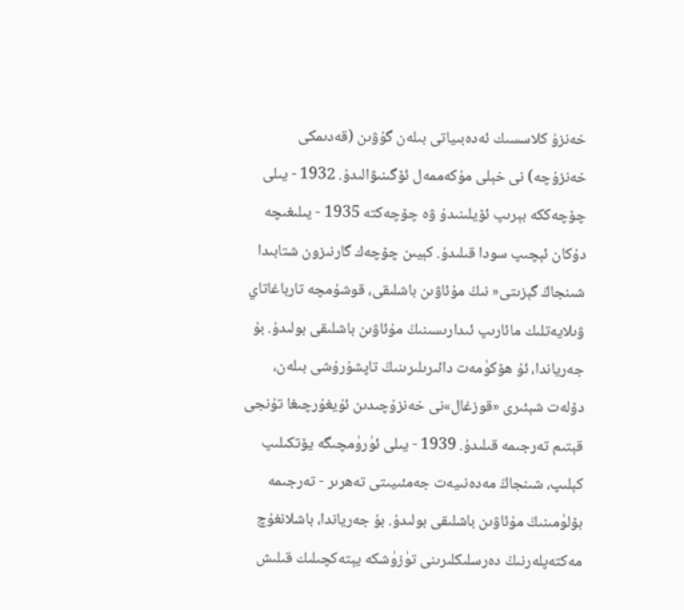خەنزۇ كلاسسىك ئەدەبىياتى بىلەن گۇۋىن (قەدىمكى خەنزۇچە) نى خېلى مۇكەممەل ئۆگىنىۋالىدۇ. 1932 - يىلى چۆچەككە بېرىپ ئۆيلىنىدۇ ۋە چۆچەكتە 1935 - يىلىغىچە دۇكان ئېچىپ سودا قىلىدۇ. كېيىن چۆچەك گارنىزون شتابىدا شىنجاڭ گېزىتى« نىڭ مۇئاۋىن باشلىقى، قوشۇمچە تارباغاتاي ۋىلايەتلىك مائارىپ ئىدارىسىنىڭ مۇئاۋىن باشلىقى بولىدۇ. بۇ جەرياندا، ئۇ ھۆكۈمەت دائىرىلىرىنىڭ تاپشۇرۇشى بىلەن، دۆلەت شېئىرى «قوزغال»نى خەنزۇچىدىن ئۇيغۇرچىغا تۇنجى قېتىم تەرجىمە قىلىدۇ. 1939 - يىلى ئۈرۈمچىگە يۆتكىلىپ كېلىپ، شىنجاڭ مەدەنىيەت جەمئىيىتى تەھرىر - تەرجىمە بۆلۈمىنىڭ مۇئاۋىن باشلىقى بولىدۇ. بۇ جەرياندا، باشلانغۇچ مەكتەپلەرنىڭ دەرسلىكلىرىنى تۈزۈشكە يېتەكچىلىك قىلىش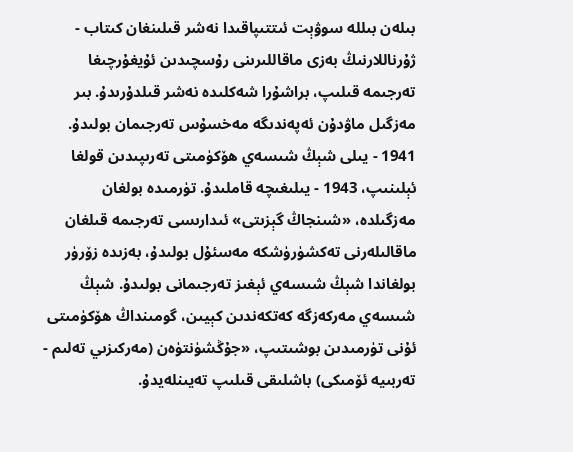بىلەن بىللە سوۋېت ئىتتىپاقىدا نەشر قىلىنغان كىتاب - ژۇرناللارنىڭ بەزى ماقاللىرىنى رۇسچىدىن ئۇيغۇرچىغا تەرجىمە قىلىپ، براشۇرا شەكلىدە نەشر قىلدۇرىدۇ. بىر مەزگىل ماۋدۇن ئەپەندىگە مەخسۇس تەرجىمان بولىدۇ. 1941 - يىلى شېڭ شىسەي ھۆكۈمىتى تەرىپىدىن قولغا ئېلىنىپ، 1943 - يىلىغىچە قاملىدۇ. تۈرمىدە بولغان مەزگىلدە، «شىنجاڭ گېزىتى» ئىدارىسى تەرجىمە قىلغان ماقالىلەرنى تەكشۈرۈشكە مەسئۇل بولىدۇ، بەزىدە زۆرۈر بولغاندا شېڭ شىسەي ئېغىز تەرجىمانى بولىدۇ. شېڭ شىسەي مەركەزگە كەتكەندىن كېيىن، گومىنداڭ ھۆكۈمىتى ئۇنى تۈرمىدىن بوشىتىپ، «جۇڭشۈنتۈەن (مەركىزىي تەلىم - تەربىيە ئۆمىكى) باشلىقى قىلىپ تەيىنلەيدۇ.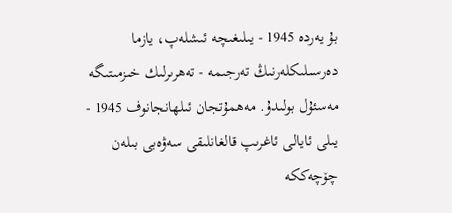بۇ يەردە 1945 - يىلىغىچە ئىشلەپ، يازما دەرسىلىكلەرنىڭ تەرجىمە - تەھرىرلىك خىزمىتىگە مەسئۇل بولىدۇ. مەھمۇتجان ئىلھانجانوف 1945 - يىلى ئايالى ئاغرىپ قالغانلىقى سەۋەبى بىلەن چۆچەككە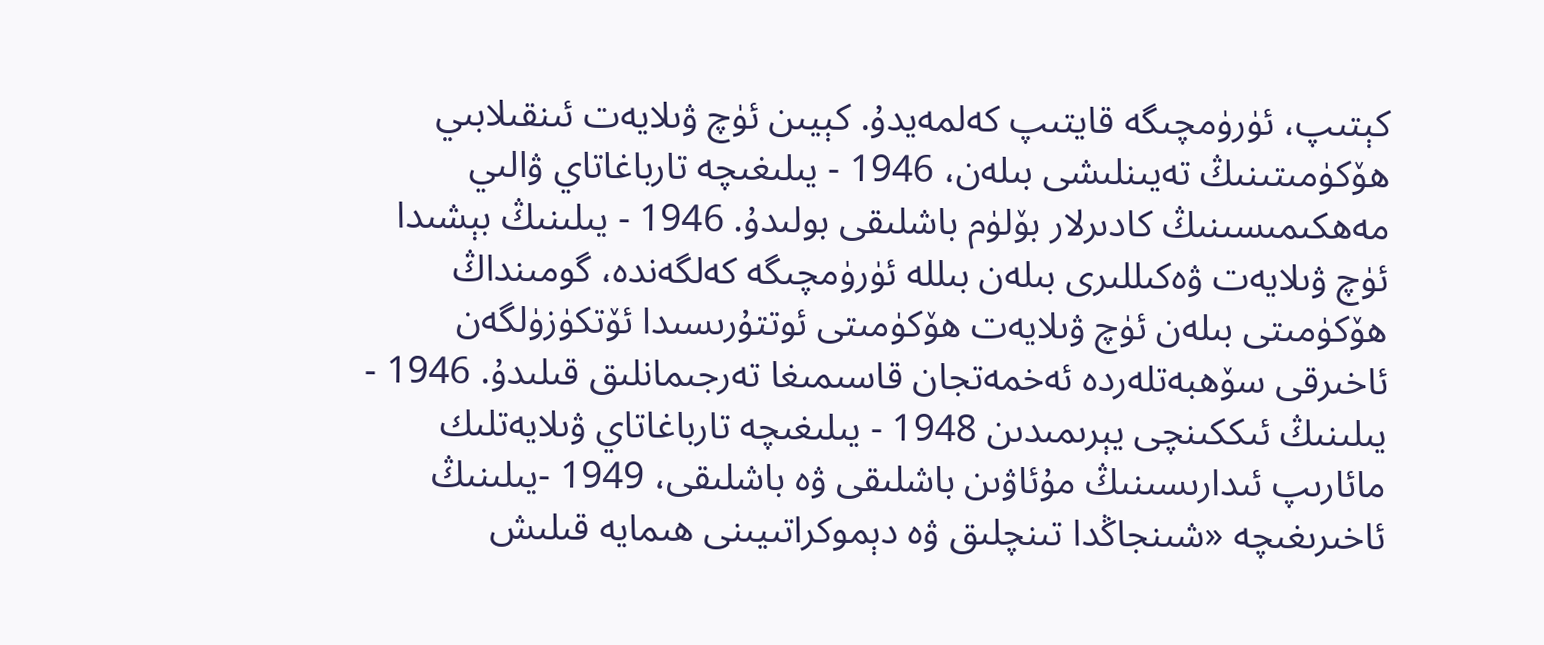كېتىپ، ئۈرۈمچىگە قايتىپ كەلمەيدۇ. كېيىن ئۈچ ۋىلايەت ئىنقىلابىي ھۆكۈمىتىنىڭ تەيىنلىشى بىلەن، 1946 - يىلىغىچە تارباغاتاي ۋالىي مەھكىمىسىنىڭ كادىرلار بۆلۈم باشلىقى بولىدۇ. 1946 - يىلىنىڭ بېشىدا ئۈچ ۋىلايەت ۋەكىللىرى بىلەن بىللە ئۈرۈمچىگە كەلگەندە، گومىنداڭ ھۆكۈمىتى بىلەن ئۈچ ۋىلايەت ھۆكۈمىتى ئوتتۇرىسىدا ئۆتكۈزۈلگەن ئاخىرقى سۆھبەتلەردە ئەخمەتجان قاسىمىغا تەرجىمانلىق قىلىدۇ. 1946 - يىلىنىڭ ئىككىنچى يېرىمىدىن 1948 - يىلىغىچە تارباغاتاي ۋىلايەتلىك مائارىپ ئىدارىسىنىڭ مۇئاۋىن باشلىقى ۋە باشلىقى، 1949 -يىلىنىڭ ئاخىرىغىچە «شىنجاڭدا تىنچلىق ۋە دېموكراتىيىنى ھىمايە قىلىش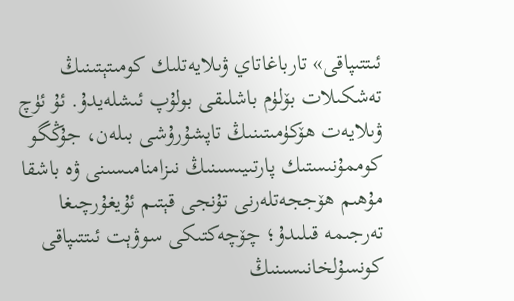ئىتتىپاقى» تارباغاتاي ۋىلايەتلىك كومىتېتىنىڭ تەشكىلات بۆلۈم باشلىقى بولۇپ ئىشلەيدۇ. ئۇ ئۈچ ۋىلايەت ھۆكۈمىتىنىڭ تاپشۇرۇشى بىلەن، جۇڭگو كوممۇنىستىك پارتىيىسىنىڭ نىزامنامىسىنى ۋە باشقا مۇھىم ھۆججەتلەرنى تۇنجى قېتىم ئۇيغۇرچىغا تەرجىمە قىلىدۇ؛ چۆچەكتىكى سوۋېت ئىتتىپاقى كونسۇلخانىسىنىڭ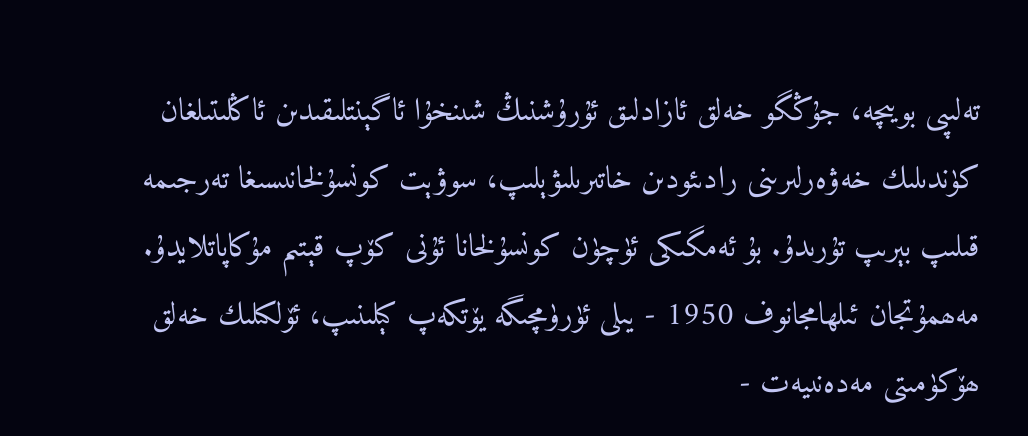تەلىپى بويىچە، جۇڭگو خەلق ئازادلىق ئۇرۇشنىڭ شىنخۇا ئاگېنتلىقىدىن ئاڭلىتىلغان كۈندىلىك خەۋەرلىرىنى رادىئودىن خاتىرىلىۋېلىپ، سوۋېت كونسۇلخانىسىغا تەرجىمە قىلىپ بېرىپ تۇرىدۇ. بۇ ئەمگىكى ئۈچۈن كونسۇلخانا ئۇنى كۆپ قېتىم مۇكاپاتلايدۇ. مەھمۇتجان ئىلھامجانوف 1950 - يىلى ئۈرۈمچىگە يۆتكەپ كېلىنىپ، ئۆلكىلىك خەلق ھۆكۈمىتى مەدەنىيەت -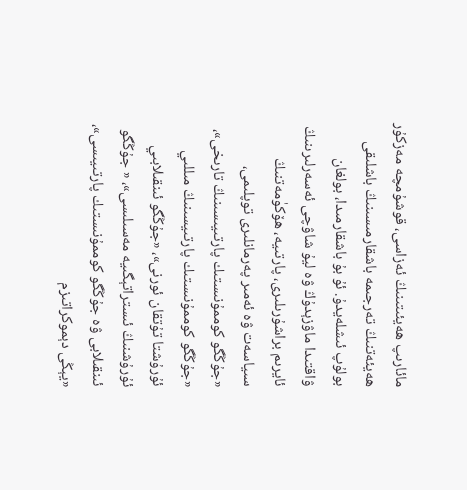مائارىپ ھەيئىتىنىڭ ئەزاسى، قوشۇمچە مەزكۇر ھەيئەتنىڭ تەرجىمە باشقارمىسىنىڭ باشلىقى بولۇپ ئىشلەيدۇ. ئۇ بۇ باشقارمىدا، بولغان ۋاقتىدا ماۋزېدۇڭ ۋە ليۇ شاۋچى ئەسەرلىرىنىڭ ئايرىم براشۇرىلىرى، پارتىيە، ھۆكۈمەتنىڭ سىياسەت ۋە ئەمىر پەرمانلىرى توپلىمى، «جۇڭگو كوممۇنىستىك پارتىيىسىنىڭ تارىخى»، «جۇڭگو كوممۇنىستىك پارتىيسىنىڭ مىللىي ئۇرۇشتا تۇتقان ئورنى»، «جۇڭگو ئىنقىلابىي ئۇرۇشنىڭ ئىستراتېگىيە مەسىلىسى»، « جۇڭگو ئىنقىلابى ۋە جۇڭگو كوممۇنىستىك پارتىيىسى»، «يېڭى دېموكراتىزم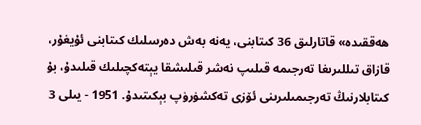ھەققىدە» قاتارلىق 36 كىتابنى، يەنە بەش دەرسلىك كىتابنى ئۇيغۇر، قازاق تىللىرىغا تەرجىمە قىلىپ نەشر قىلىشقا يېتەكچىلىك قىلىدۇ، بۇ كىتابلارنىڭ تەرجىمىلىرىنى ئۆزى تەكشۈرۈپ بېكىتىدۇ. 1951 - يىلى 3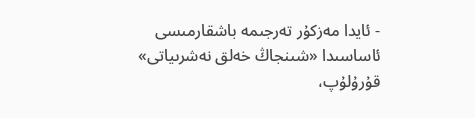- ئايدا مەزكۇر تەرجىمە باشقارمىسى ئاساسىدا «شىنجاڭ خەلق نەشرىياتى» قۇرۇلۇپ،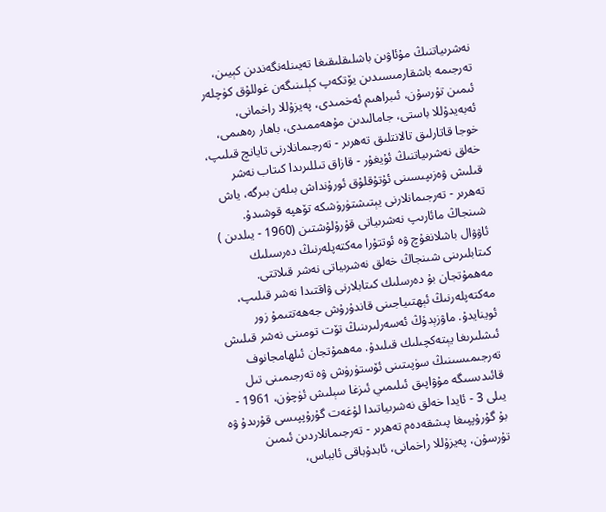نەشرىياتنىڭ مۇئاۋىن باشلىقلىقىغا تەيىنلەنگەندىن كېيىن، تەرجىمە باشقارمىسىدىن يۆتكەپ كېلىنىگەن غوللۇق كۈچلەر ئىمىن تۇرسۇن، ئىبراھىم ئەخمىدى، پەيزۇللا راخمانى، ئەبەيدۇللا باستى، جامالىدىن مۇھەممىدى، باھار رەھىمى، خوجا قاتارلىق تالانتلىق تەھرىر - تەرجىمانلارنى تايانچ قىلىپ، خەلق نەشرىياتنىڭ ئۇيغۇر - قازاق تىللىرىدا كىتاب نەشر قىلىش ۋەزىپىسىنى ئۇتۇقلۇق ئورۇنداش بىلەن بىرگە، ياش تەھرىر - تەرجىمانلارنى يېتىشتۈرۈشكە تۆھپە قوشىدۇ. شىنجاڭ مائارىپ نەشرىياتى قۇرۇلۇشتىن (1960 - يىلدىن ) ئاۋۋال باشلانغۇچ ۋە ئوتتۇرا مەكتەپلەرنىڭ دەرسىلىك كىتابلىرىنى شىنجاڭ خەلق نەشرىياتى نەشر قىلاتتى. مەھمۇتجان بۇ دەرسلىك كىتابلارنى ۋاقتىدا نەشر قىلىپ، مەكتەپلەرنىڭ ئېھتىياجىنى قاندۇرۇش جەھەتتىمۇ زور ئوينايدۇ. ماۋزېدۇڭ ئەسەرلىرىنىڭ تۆت تومىنى نەشر قىلىش ئىشلىرىغا يېتەكچىلىك قىلىدۇ. مەھمۇتجان ئىلھامجانوف تەرجىمىسىنىڭ سۈپىتىنى ئۆستۈرۈش ۋە تەرجىمىنى تىل قائىدىسىگە مۇۋاپىق ئىلىمىي ئىزغا سېلىش ئۈچۈن، 1961 - يىلى 3 - ئايدا خەلق نەشرىياتىدا لۇغەت گۇرۇپپىسى قۇرىدۇ ۋە بۇ گۇرۇپپىغا پىشقەدەم تەھرىر - تەرجىمانلاردىن ئىمىن تۇرسۇن، پەيزۇللا راخمانى، ئابدۇباقى ئابباس،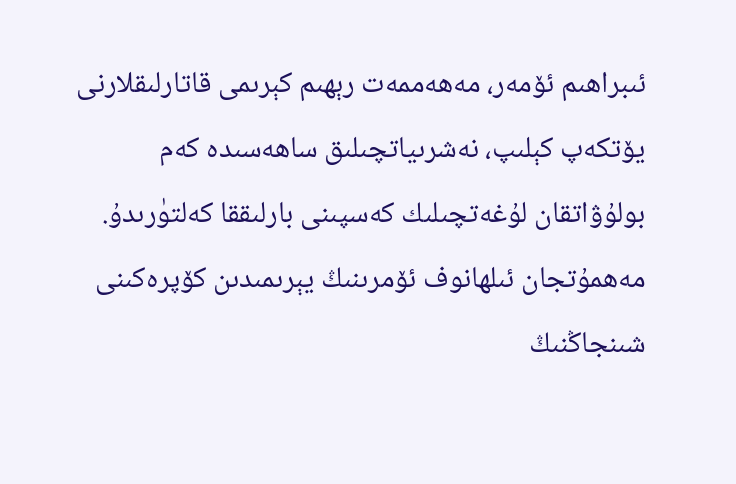ئىبراھىم ئۆمەر، مەھەممەت رېھىم كېرىمى قاتارلىقلارنى يۆتكەپ كېلىپ، نەشرىياتچىلىق ساھەسىدە كەم بولۇۋاتقان لۇغەتچىلىك كەسپىنى بارلىققا كەلتۈرىدۇ. مەھمۇتجان ئىلھانوف ئۆمرىنىڭ يېرىمىدىن كۆپرەكىنى شىنجاڭنىڭ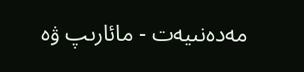مەدەنىيەت - مائارىپ ۋە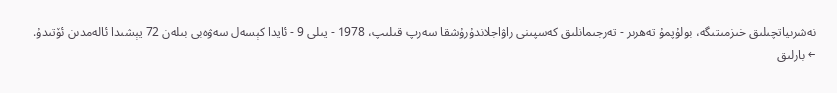نەشرىياتچىلىق خىزمىتىگە، بولۇپمۇ تەھرىر - تەرجىمانلىق كەسپىنى راۋاجلاندۇرۇشقا سەرپ قىلىپ، 1978 - يىلى 9 - ئايدا كېسەل سەۋەبى بىلەن 72 يېشىدا ئالەمدىن ئۆتىدۇ.
← بارلىق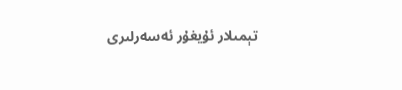تېمىلار ئۇيغۇر ئەسەرلىرى